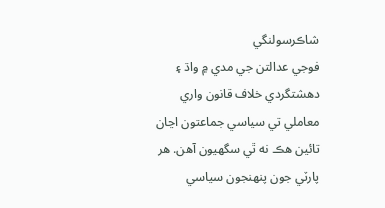شاڪرسولنگي
فوجي عدالتن جي مدي ۾ واڌ ۽ دهشتگردي خلاف قانون واري معاملي تي سياسي جماعتون اڃان تائين هڪ نه ٿي سگهيون آهن. هر پارٽي جون پنهنجون سياسي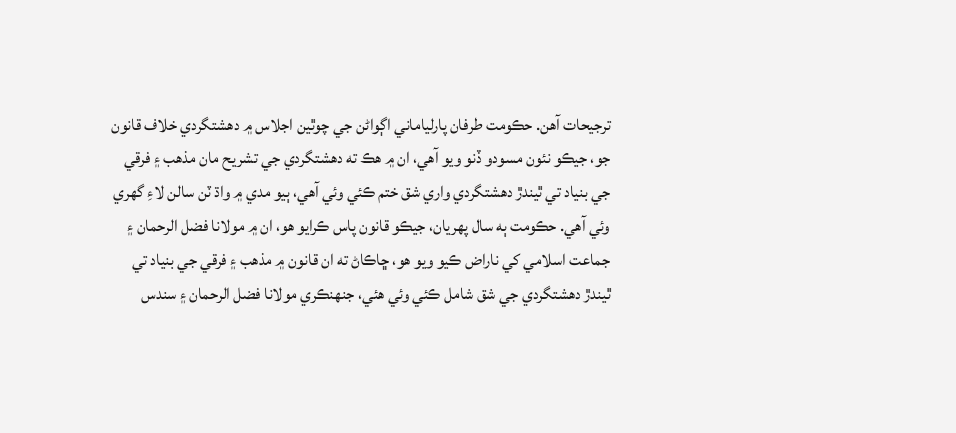ترجيحات آهن. حڪومت طرفان پارلياماني اڳواڻن جي چوٿين اجلاس ۾ دهشتگردي خلاف قانون جو، جيڪو نئون مسودو ڏنو ويو آهي، ان ۾ هڪ ته دهشتگردي جي تشريح مان مذهب ۽ فرقي جي بنياد تي ٿيندڙ دهشتگردي واري شق ختم ڪئي وئي آهي، ٻيو مدي ۾ واڌ ٽن سالن لاءِ گهري وئي آهي. حڪومت ٻه سال پهريان، جيڪو قانون پاس ڪرايو هو، ان ۾ مولانا فضل الرحمان ۽ جماعت اسلامي کي ناراض ڪيو ويو هو، ڇاڪاڻ ته ان قانون ۾ مذهب ۽ فرقي جي بنياد تي ٿيندڙ دهشتگردي جي شق شامل ڪئي وئي هئي، جنهنڪري مولانا فضل الرحمان ۽ سندس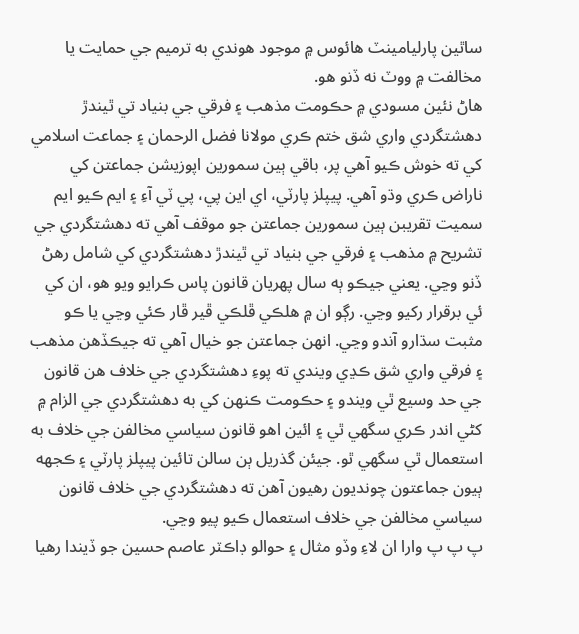ساٿين پارليامينٽ هائوس ۾ موجود هوندي به ترميم جي حمايت يا مخالفت ۾ ووٽ نه ڏنو هو.
هاڻ نئين مسودي ۾ حڪومت مذهب ۽ فرقي جي بنياد تي ٿيندڙ دهشتگردي واري شق ختم ڪري مولانا فضل الرحمان ۽ جماعت اسلامي کي ته خوش ڪيو آهي پر، باقي ٻين سمورين اپوزيشن جماعتن کي ناراض ڪري وڌو آهي. پيپلز پارٽي، اي اين پي، پي ٽي آءِ ۽ ايم ڪيو ايم سميت تقريبن ٻين سمورين جماعتن جو موقف آهي ته دهشتگردي جي تشريح ۾ مذهب ۽ فرقي جي بنياد تي ٿيندڙ دهشتگردي کي شامل رهڻ ڏنو وڃي. يعني جيڪو ٻه سال پهريان قانون پاس ڪرايو ويو هو، ان کي ئي برقرار رکيو وڃي. رڳو ان ۾ هلڪي ڦلڪي ڦير ڦار ڪئي وڃي يا ڪو مثبت سڌارو آندو وڃي. انهن جماعتن جو خيال آهي ته جيڪڏهن مذهب ۽ فرقي واري شق ڪڍي ويندي ته پوءِ دهشتگردي جي خلاف هن قانون جي حد وسيع ٿي ويندو ۽ حڪومت ڪنهن کي به دهشتگردي جي الزام ۾ کڻي اندر ڪري سگهي ٿي ۽ ائين اهو قانون سياسي مخالفن جي خلاف به استعمال ٿي سگهي ٿو. جيئن گذريل ٻن سالن تائين پيپلز پارٽي ۽ ڪجهه ٻيون جماعتون چونديون رهيون آهن ته دهشتگردي جي خلاف قانون سياسي مخالفن جي خلاف استعمال ڪيو پيو وڃي.
پ پ پ وارا ان لاءِ وڏو مثال ۽ حوالو ڊاڪٽر عاصم حسين جو ڏيندا رهيا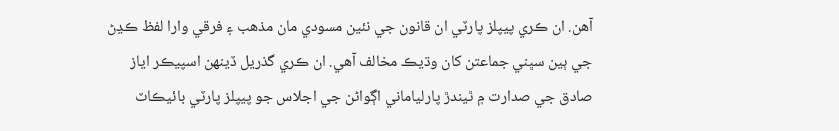آهن. ان ڪري پيپلز پارٽي ان قانون جي نئين مسودي مان مذهب ۽ فرقي وارا لفظ ڪڍڻ جي ٻين سڀني جماعتن کان وڌيڪ مخالف آهي. ان ڪري گذريل ڏينهن اسپيڪر اياز صادق جي صدارت ۾ ٿيندڙ پارلياماني اڳواڻن جي اجلاس جو پيپلز پارٽي بائيڪاٽ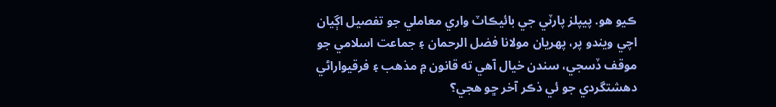ڪيو هو. پيپلز پارٽي جي بائيڪاٽ واري معاملي جو تفصيل اڳيان اچي ويندو پر، پهريان مولانا فضل الرحمان ۽ جماعت اسلامي جو موقف ڏسجي، سندن خيال آهي ته قانون ۾ مذهب ۽ فرقيواراڻي دهشتگردي جو ئي ذڪر آخر ڇو هجي؟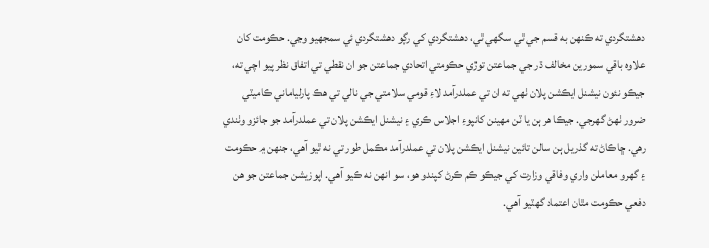دهشتگردي ته ڪنهن به قسم جي ٿي سگهي ٿي، دهشتگردي کي رڳو دهشتگردي ئي سمجهيو وڃي. حڪومت کان علاوه باقي سمورين مخالف ڌر جي جماعتن توڙي حڪومتي اتحادي جماعتن جو ان نقطي تي اتفاق نظر پيو اچي ته، جيڪو نئون نيشنل ايڪشن پلان ٺهي ته ان تي عملدرآمد لاءِ قومي سلامتي جي نالي تي هڪ پارلياماني ڪاميٽي ضرور ٺهڻ گهرجي. جيڪا هر ٻن يا ٽن مهينن کانپوءِ اجلاس ڪري ۽ نيشنل ايڪشن پلان تي عملدرآمد جو جائزو وٺندي رهي. ڇاڪاڻ ته گذريل ٻن سالن تائين نيشنل ايڪشن پلان تي عملدرآمد مڪمل طور تي نه ٿيو آهي، جنهن ۾ حڪومت ۽ گهرو معاملن واري وفاقي وزارت کي جيڪو ڪم ڪرڻ کپندو هو، سو انهن نه ڪيو آهي. اپوزيشن جماعتن جو هن دفعي حڪومت مٿان اعتماد گهٽيو آهي.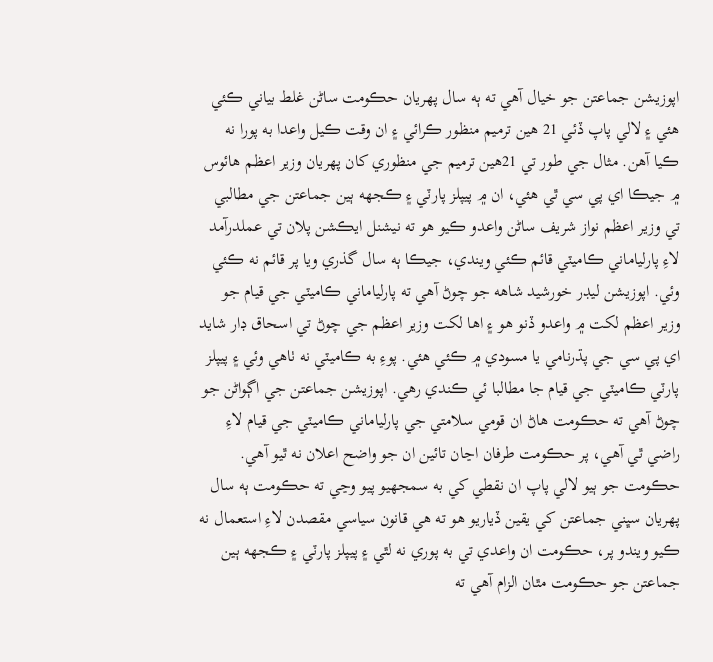اپوزيشن جماعتن جو خيال آهي ته ٻه سال پهريان حڪومت ساڻن غلط بياني ڪئي هئي ۽ لالي پاپ ڏئي 21 هين ترميم منظور ڪرائي ۽ ان وقت ڪيل واعدا به پورا نه ڪيا آهن. مثال جي طور تي 21هين ترميم جي منظوري کان پهريان وزير اعظم هائوس ۾ جيڪا اي پي سي ٿي هئي، ان ۾ پيپلز پارٽي ۽ ڪجهه ٻين جماعتن جي مطالبي تي وزير اعظم نواز شريف ساڻن واعدو ڪيو هو ته نيشنل ايڪشن پلان تي عملدرآمد لاءِ پارلياماني ڪاميٽي قائم ڪئي ويندي، جيڪا ٻه سال گذري ويا پر قائم نه ڪئي وئي. اپوزيشن ليڊر خورشيد شاهه جو چوڻ آهي ته پارلياماني ڪاميٽي جي قيام جو وزير اعظم لکت ۾ واعدو ڏنو هو ۽ اها لکت وزير اعظم جي چوڻ تي اسحاق ڊار شايد اي پي سي جي پڌرنامي يا مسودي ۾ ڪئي هئي. پوءِ به ڪاميٽي نه ٺاهي وئي ۽ پيپلز پارٽي ڪاميٽي جي قيام جا مطالبا ئي ڪندي رهي. اپوزيشن جماعتن جي اڳواڻن جو چوڻ آهي ته حڪومت هاڻ ان قومي سلامتي جي پارلياماني ڪاميٽي جي قيام لاءِ راضي ٿي آهي، پر حڪومت طرفان اڃان تائين ان جو واضح اعلان نه ٿيو آهي.
حڪومت جو ٻيو لالي پاپ ان نقطي کي به سمجهيو پيو وڃي ته حڪومت ٻه سال پهريان سڀني جماعتن کي يقين ڏياريو هو ته هي قانون سياسي مقصدن لاءِ استعمال نه ڪيو ويندو پر، حڪومت ان واعدي تي به پوري نه لٿي ۽ پيپلز پارٽي ۽ ڪجهه ٻين جماعتن جو حڪومت مٿان الزام آهي ته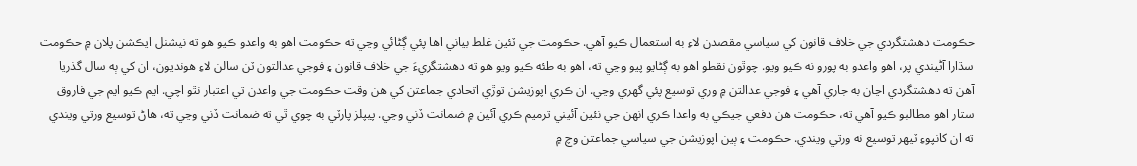حڪومت دهشتگردي جي خلاف قانون کي سياسي مقصدن لاءِ به استعمال ڪيو آهي. حڪومت جي ٽئين غلط بياني اها پئي ڳڻائي وڃي ته حڪومت اهو به واعدو ڪيو هو ته نيشنل ايڪشن پلان ۾ حڪومت سڌارا آڻيندي پر، اهو واعدو به پورو نه ڪيو ويو. چوٿون نقطو اهو به ڳڻايو پيو وڃي ته، اهو به طئه ڪيو ويو هو ته دهشتگريءَ جي خلاف قانون ۽ فوجي عدالتون ٽن سالن لاءِ هونديون، ان کي ٻه سال گذريا آهن ته دهشتگردي اڃان به جاري آهي ۽ فوجي عدالتن ۾ وري توسيع پئي گهري وڃي. ان ڪري اپوزيشن توڙي اتحادي جماعتن کي هن وقت حڪومت جي واعدن تي اعتبار نٿو اچي. ايم ڪيو ايم جي فاروق ستار اهو مطالبو ڪيو آهي ته، حڪومت هن دفعي جيڪي به واعدا ڪري انهن جي نئين آئيني ترميم ڪري آئين ۾ ضمانت ڏني وڃي. پيپلز پارٽي به چوي ٿي ته ضمانت ڏني وڃي ته، هاڻ توسيع ورتي ويندي ته ان کانپوءِ ٽيهر توسيع نه ورتي ويندي. حڪومت ۽ ٻين اپوزيشن جي سياسي جماعتن وچ ۾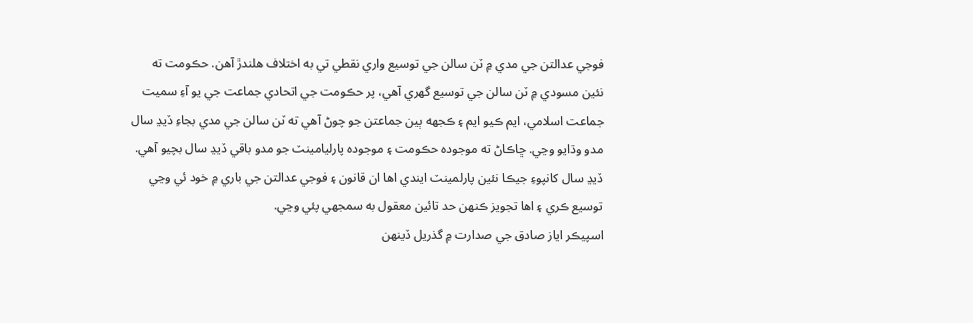فوجي عدالتن جي مدي ۾ ٽن سالن جي توسيع واري نقطي تي به اختلاف هلندڙ آهن. حڪومت ته نئين مسودي ۾ ٽن سالن جي توسيع گهري آهي، پر حڪومت جي اتحادي جماعت جي يو آءِ سميت جماعت اسلامي، ايم ڪيو ايم ۽ ڪجهه ٻين جماعتن جو چوڻ آهي ته ٽن سالن جي مدي بجاءِ ڏيڍ سال مدو وڌايو وڃي. ڇاڪاڻ ته موجوده حڪومت ۽ موجوده پارليامينٽ جو مدو باقي ڏيڍ سال بچيو آهي. ڏيڍ سال کانپوءِ جيڪا نئين پارلمينٽ ايندي اها ان قانون ۽ فوجي عدالتن جي باري ۾ خود ئي وڃي توسيع ڪري ۽ اها تجويز ڪنهن حد تائين معقول به سمجهي پئي وڃي.
اسپيڪر اياز صادق جي صدارت ۾ گذريل ڏينهن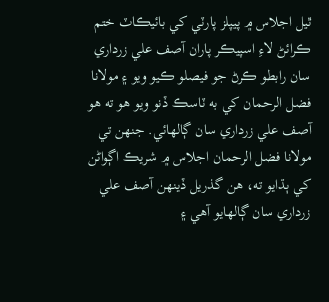ٿيل اجلاس ۾ پيپلز پارٽي کي بائيڪاٽ ختم ڪرائڻ لاءِ اسپيڪر پاران آصف علي زرداري سان رابطو ڪرڻ جو فيصلو ڪيو ويو ۽ مولانا فضل الرحمان کي به ٽاسڪ ڏنو ويو هو ته هو آصف علي زرداري سان ڳالهائي. جنهن تي مولانا فضل الرحمان اجلاس ۾ شريڪ اڳواڻن کي ٻڌايو ته، هن گذريل ڏينهن آصف علي زرداري سان ڳالهايو آهي ۽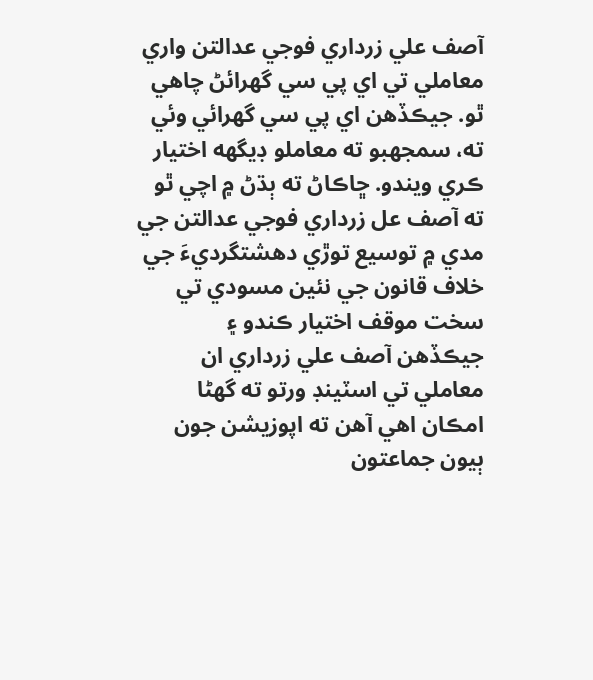آصف علي زرداري فوجي عدالتن واري معاملي تي اي پي سي گهرائڻ چاهي ٿو. جيڪڏهن اي پي سي گهرائي وئي ته، سمجهبو ته معاملو ڊيگهه اختيار ڪري ويندو. ڇاڪاڻ ته ٻڌڻ ۾ اچي ٿو ته آصف عل زرداري فوجي عدالتن جي مدي ۾ توسيع توڙي دهشتگرديءَ جي خلاف قانون جي نئين مسودي تي سخت موقف اختيار ڪندو ۽ جيڪڏهن آصف علي زرداري ان معاملي تي اسٽينڊ ورتو ته گهڻا امڪان اهي آهن ته اپوزيشن جون ٻيون جماعتون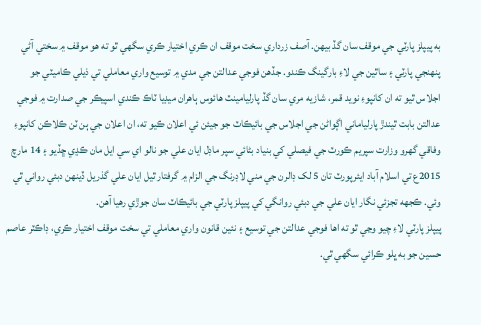به پيپلز پارٽي جي موقف سان گڏ بيهن. آصف زرداري سخت موقف ان ڪري اختيار ڪري سگهي ٿو ته هو موقف ۾ سختي آڻي پنهنجي پارٽي ۽ ساٿين جي لاءِ بارگينگ ڪندو. جڏهن فوجي عدالتن جي مدي ۾ توسيع واري معاملي تي ذيلي ڪاميٽي جو اجلاس ٿيو ته ان کانپوءِ نويد قمر، شازيه مري سان گڏ پارليامينٽ هائوس ٻاهران ميڊيا ٽاڪ ڪندي اسپيڪر جي صدارت ۾ فوجي عدالتن بابت ٿيندڙ پارلياماني اڳواڻن جي اجلاس جي بائيڪاٽ جو جيئن ئي اعلان ڪيو ته، ان اعلان جي ٻن ٽن ڪلاڪن کانپوءِ وفاقي گهرو وزارت سپريم ڪورٽ جي فيصلي کي بنياد بڻائي سپر ماڊل ايان علي جو نالو اي سي ايل مان ڪڍي ڇڏيو ۽ 14 مارچ 2015ع تي اسلام آباد ايئرپورٽ تان 5 لک ڊالرن جي مني لاڊرنگ جي الزام ۾ گرفتار ٿيل ايان علي گذريل ڏينهن دبئي رواني ٿي وئي. ڪجهه تجزئي نگار ايان علي جي دبئي روانگي کي پيپلز پارٽي جي بائيڪاٽ سان جوڙي رهيا آهن.
پيپلز پارٽي لاءِ چيو وڃي ٿو ته اها فوجي عدالتن جي توسيع ۽ نئين قانون واري معاملي تي سخت موقف اختيار ڪري، ڊاڪٽر عاصم حسين جو به ڀلو ڪرائي سگهي ٿي.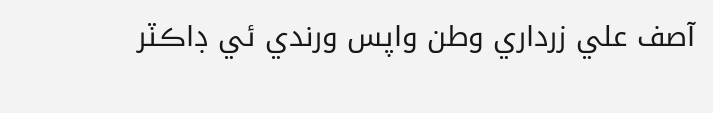آصف علي زرداري وطن واپس ورندي ئي ڊاڪٽر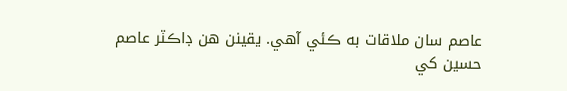عاصم سان ملاقات به ڪئي آهي. يقينن هن ڊاڪٽر عاصم حسين کي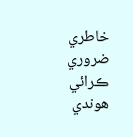خاطري ضروري ڪرائي هوندي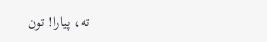ته، پيارا! تون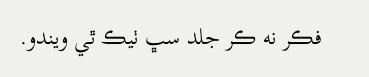فڪر نه ڪر جلد سڀ ٺيڪ ٿي ويندو.